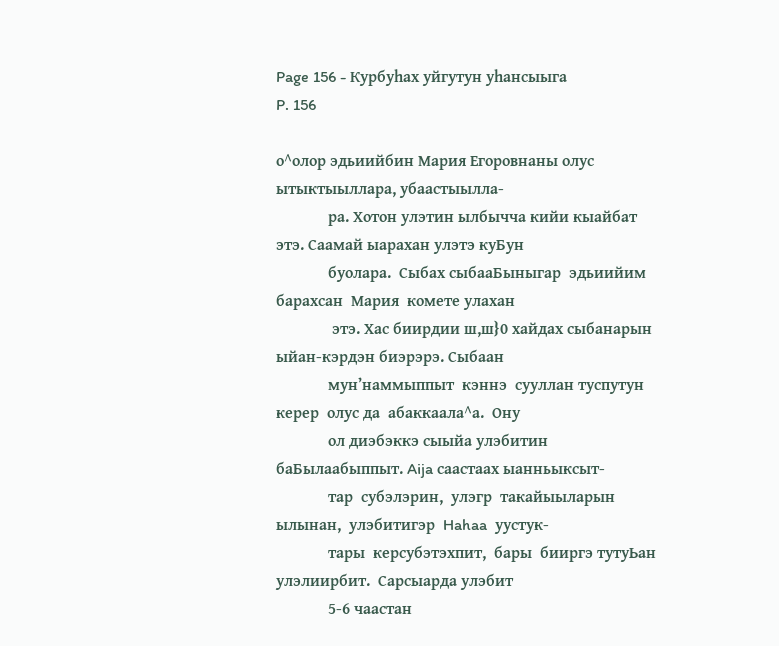Page 156 - Курбуһах уйгутун уһансыыга
P. 156

о^олор эдьиийбин Мария Егоровнаны олус ытыктыыллара, убаастыылла-
             ра. Хотон улэтин ылбычча кийи кыайбат этэ. Саамай ыарахан улэтэ куБун
             буолара.  Сыбах сыбааБыныгар  эдьиийим  барахсан  Мария  комете улахан
              этэ. Хас биирдии ш,ш}0 хайдах сыбанарын  ыйан-кэрдэн биэрэрэ. Сыбаан
             мун’наммыппыт  кэннэ  сууллан туспутун  керер  олус да  абаккаала^а.  Ону
             ол диэбэккэ сыыйа улэбитин баБылаабыппыт. Aija саастаах ыанньыксыт-
             тар  субэлэрин,  улэгр  такайыыларын  ылынан,  улэбитигэр  Hahaa  уустук-
             тары  керсубэтэхпит,  бары  бииргэ тутуЬан улэлиирбит.  Сарсыарда улэбит
             5-6 чаастан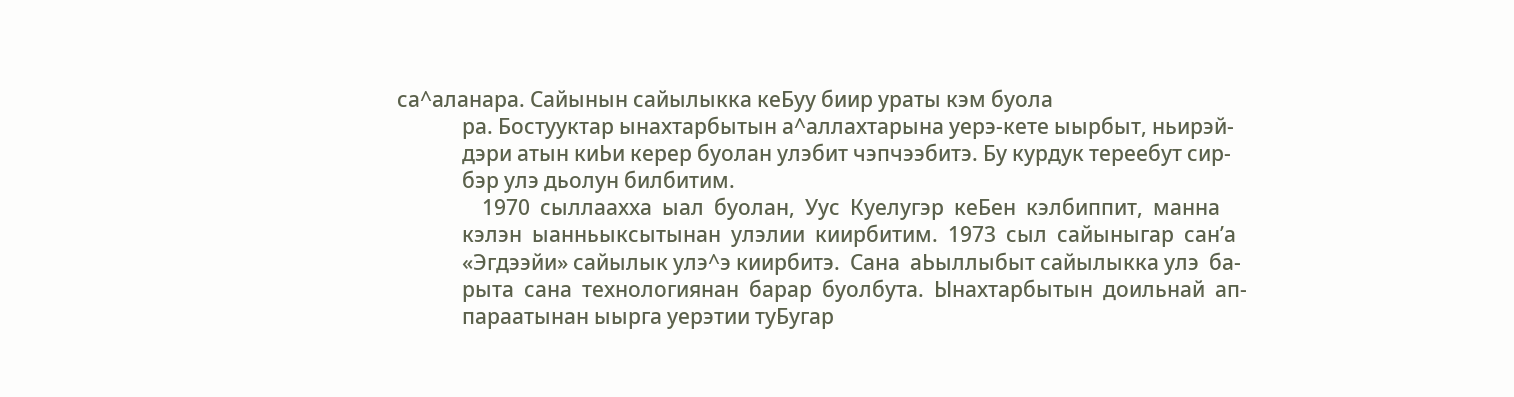са^аланара. Сайынын сайылыкка кеБуу биир ураты кэм буола
             ра. Бостууктар ынахтарбытын а^аллахтарына уерэ-кете ыырбыт, ньирэй-
             дэри атын киЬи керер буолан улэбит чэпчээбитэ. Бу курдук тереебут сир-
             бэр улэ дьолун билбитим.
                 1970  сыллаахха  ыал  буолан,  Уус  Куелугэр  кеБен  кэлбиппит,  манна
             кэлэн  ыанньыксытынан  улэлии  киирбитим.  1973  сыл  сайыныгар  сан’а
             «Эгдээйи» сайылык улэ^э киирбитэ.  Сана  аЬыллыбыт сайылыкка улэ  ба-
             рыта  сана  технологиянан  барар  буолбута.  Ынахтарбытын  доильнай  ап-
             параатынан ыырга уерэтии туБугар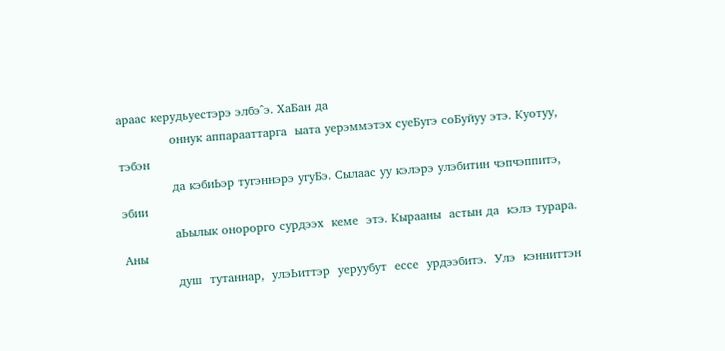араас керудьуестэрэ элбэ^э. ХаБан да
             оннук аппарааттарга  ыата уерэммэтэх суеБугэ соБуйуу этэ. Куотуу, тэбэн
             да кэбиЬэр тугэннэрэ угуБэ. Сылаас уу кэлэрэ улэбитин чэпчэппитэ, эбии
             аЬылык онорорго сурдээх  кеме  этэ. Кырааны  астын да  кэлэ турара. Аны
             душ  тутаннар,  улэЬиттэр  уеруубут  ессе  урдээбитэ.  Улэ  кэнниттэн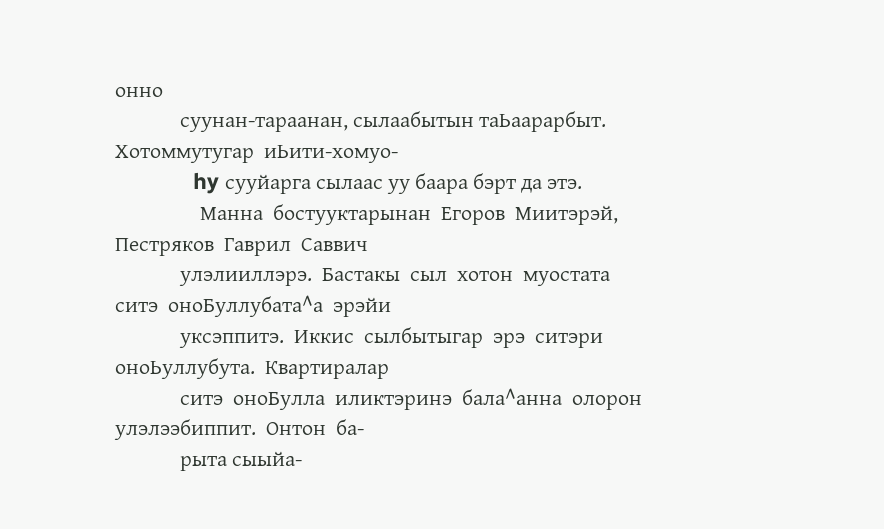онно
             суунан-тараанан, сылаабытын таЬаарарбыт. Хотоммутугар  иЬити-хомуо-
             hy сууйарга сылаас уу баара бэрт да этэ.
                 Манна  бостууктарынан  Егоров  Миитэрэй,  Пестряков  Гаврил  Саввич
             улэлииллэрэ.  Бастакы  сыл  хотон  муостата  ситэ  оноБуллубата^а  эрэйи
             уксэппитэ.  Иккис  сылбытыгар  эрэ  ситэри  оноЬуллубута.  Квартиралар
             ситэ  оноБулла  иликтэринэ  бала^анна  олорон  улэлээбиппит.  Онтон  ба-
             рыта сыыйа-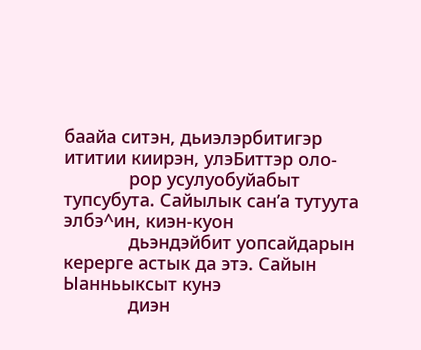баайа ситэн, дьиэлэрбитигэр ититии киирэн, улэБиттэр оло-
             рор усулуобуйабыт тупсубута. Сайылык сан’а тутуута элбэ^ин, киэн-куон
             дьэндэйбит уопсайдарын  керерге астык да этэ. Сайын  Ыанньыксыт кунэ
             диэн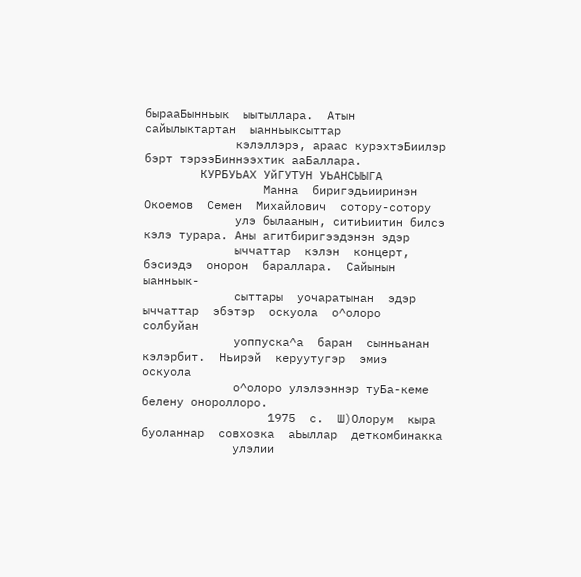бырааБынньык  ыытыллара.  Атын  сайылыктартан  ыанньыксыттар
             кэлэллэрэ, араас курэхтэБиилэр бэрт тэрээБиннээхтик ааБаллара.
        КУРБУЬАХ УйГУТУН УЬАНСЫЫГА
                 Манна  биригэдьииринэн  Окоемов  Семен  Михайлович  сотору-сотору
             улэ былаанын, ситиЬиитин билсэ кэлэ турара. Аны агитбиригээдэнэн эдэр
             ыччаттар  кэлэн  концерт, бэсиэдэ  онорон  бараллара.  Сайынын  ыанньык-
             сыттары  уочаратынан  эдэр  ыччаттар  эбэтэр  оскуола  о^олоро  солбуйан
             уоппуска^а  баран  сынньанан  кэлэрбит.  Ньирэй  керуутугэр  эмиэ  оскуола
             о^олоро улэлээннэр туБа-кеме белену онороллоро.
                  1975  с.  Ш)Олорум  кыра  буоланнар  совхозка  аЬыллар  деткомбинакка
             улэлии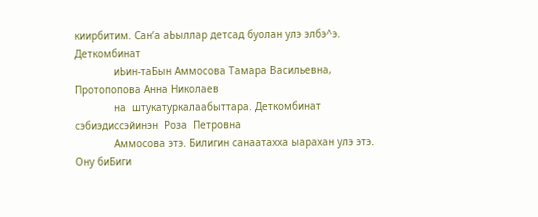киирбитим. Сан’а аЬыллар детсад буолан улэ элбэ^э. Деткомбинат
             иЬин-таБын Аммосова Тамара Васильевна, Протопопова Анна Николаев
             на  штукатуркалаабыттара. Деткомбинат сэбиэдиссэйинэн  Роза  Петровна
             Аммосова этэ. Билигин санаатахха ыарахан улэ этэ. Ону биБиги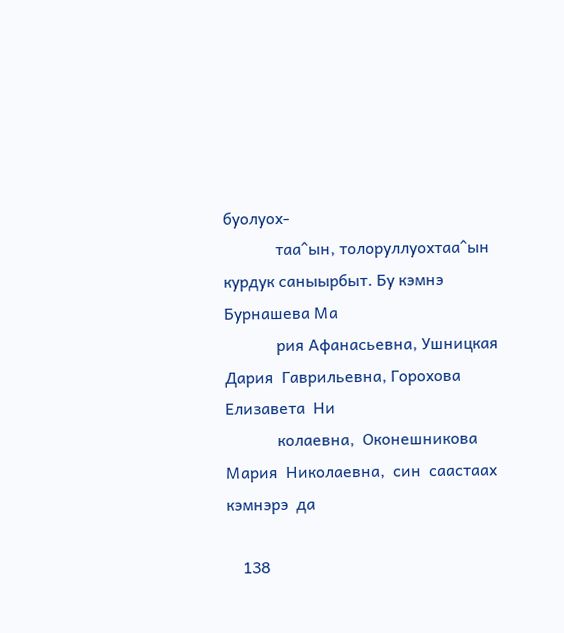буолуох-
             таа^ын, толоруллуохтаа^ын курдук саныырбыт. Бу кэмнэ Бурнашева Ма
             рия Афанасьевна, Ушницкая Дария  Гаврильевна, Горохова Елизавета  Ни
             колаевна,  Оконешникова  Мария  Николаевна,  син  саастаах  кэмнэрэ  да

    138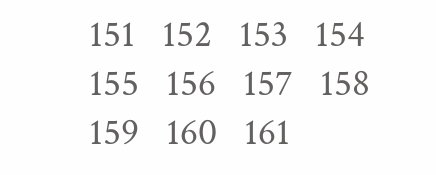151   152   153   154   155   156   157   158   159   160   161